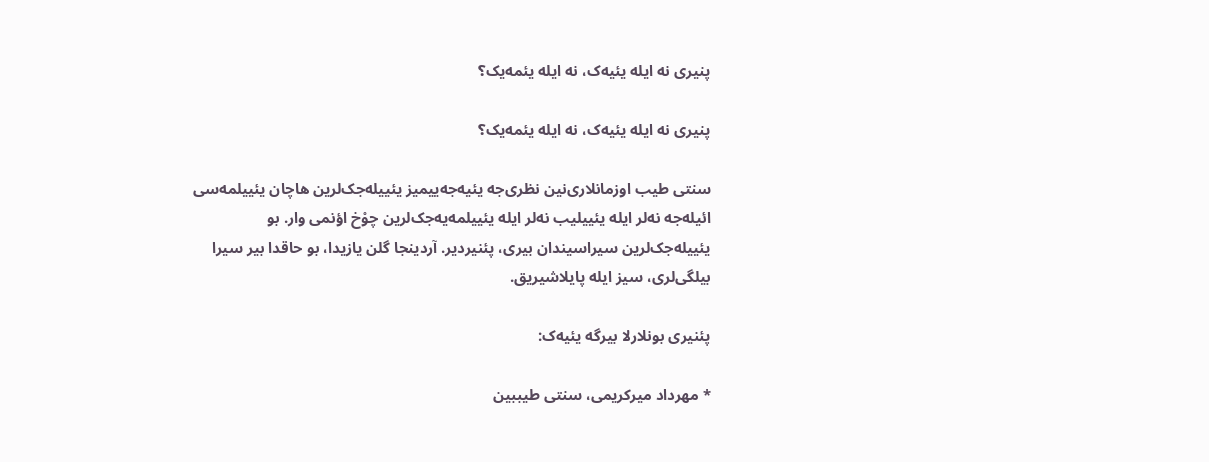پنیری نه ایله یئیه‌ک، نه ایله یئمه‌یک؟

پنیری نه ایله یئیه‌ک، نه ایله یئمه‌یک؟

سنتی طیب اوزمانلاری‌نین نظری‌جه یئیه‌جه‌ییمیز یئییله‌جک‌لرین هاچان یئییلمه‌سی ائیله‌جه نه‌لر ایله یئییلیب نه‌لر ایله یئییلمه‌یه‌جک‌لرین چوْخ اؤنمی وار. بو یئییله‌جک‌لرین سیراسیندان بیری، پئنیردیر. آردینجا گلن یازیدا، بو حاقدا بیر سیرا بیلگی‌لری، سیز ایله پایلاشیریق.

پئنیری بونلارلا بیرگه یئیه‌ک:

* مهرداد میرکریمی، سنتی طیببین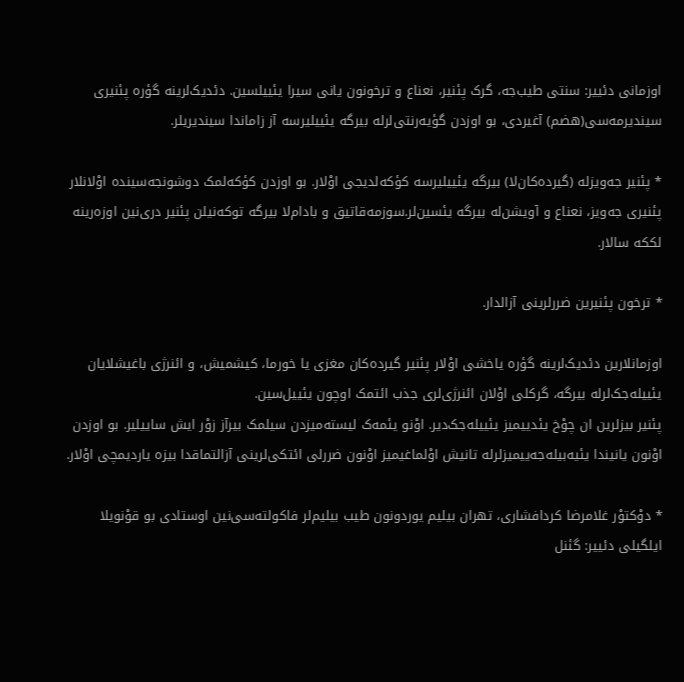اوزمانی دئییر: سنتی طیب‌جه، گرک پئنیر، نعناع و ترخونون یانی سیرا یئییلسین. دئدیک‌لرینه گؤره پئنیری سیندیرمه‌سی(هضم) آغیردی، بو اوزدن گؤیه‌رنتی‌لرله بیرگه یئییلیرسه آز زاماندا سیندیریلر.

* پئنیر جه‌ویزله (گیرده‌کان‌لا) بیرگه یئییلیرسه کؤکه‌لدیجی اوْلار. بو اوزدن کؤکه‌لمک دوشونجه‌سینده اوْلانلار پئنیری جه‌ویز، نعناع و آویشن‌له بیرگه یئسین‌لر.سوزمه‌قاتیق و بادام‌لا بیرگه توکه‌نیلن پئنیر دری‌نین اوزه‌رینه لککه سالار.

* ترخون پئنیرین ضررلرینی آزالدار.

اوزمانلارین دئدیک‌لرینه گؤره یاخشی اوْلار پئنیر گیرده‌کان مغزی یا خورما، کیشمیش، و ائنرژی باغیشلایان یئییله‌جک‌لرله بیرگه، گرکلی اوْلان ائنرژی‌لری جذب ائتمک اوچون یئییل‌سین.
پئنیر بیزلرین ان چوْخ یئدییمیز یئییله‌جک‌دیر. اوْنو یئمه‌ک لیسته‌میزدن سیلمک بیرآز زوْر ایش ساییلیر. بو اوزدن اوْنون یانیندا یئیه‌بیله‌جه‌ییمیزلرله تانیش اوْلماغیمیز اوْنون ضررلی ائتکی‌لرینی آزالتماقدا بیزه یاردیمچی اوْلار.

* دوْکتوْر غلامرضا کردافشاری، تهران بیلیم یوردونون طیب بیلیم‌لر فاکولته‌سی‌نین اوستادی بو قوْنویلا ایلگیلی دئییر: گئنل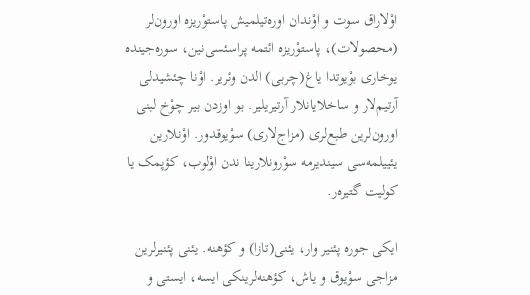اوْلاراق سوت و اوْندان اوره‌تیلمیش پاستوْریزه اورون‌لر (محصولات)، پاستوْریزه ائتمه پراسئسی‌نین، سوره‌جینده یوخاری بوْیوتدا یاغ‌(چربی) الدن وئریر. اوْنا چئشیدلی آرتیم‌لار و ساخلایانلار آرتیریلیر. بو اوزدن بیر چوْخ لبنی اورون‌لرین طبع‌لری (مزاج‌لاری) سوْیوقدور. اوْنلارین یئییلمه‌سی سیندیرمه سوْرونلارینا ندن اوْلوب، کؤپمک یا کولیت گتیره‌ر.

ایکی جوره پئنیر وار، یئنی(تازا) و کؤهنه. یئنی پئنیرلرین مزاجی سوْیوق و یاش، کؤهنه‌لرینکی ایسه، ایستی و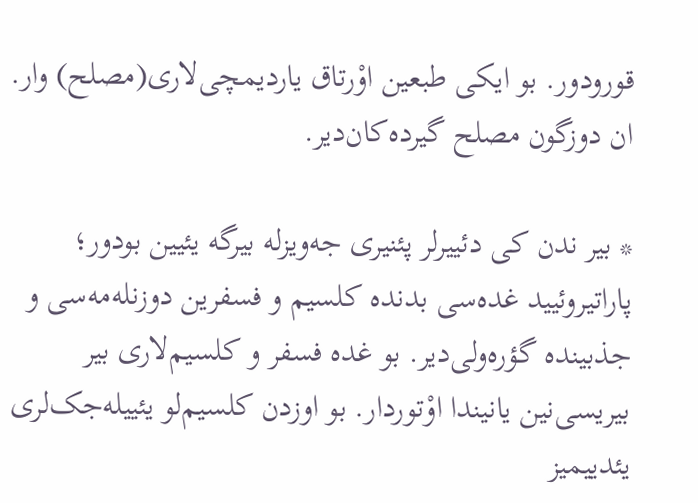قورودور. بو ایکی طبعین اوْرتاق یاردیمچی‌لاری(مصلح) وار. ان دوزگون مصلح گیرده‌کان‌دیر.

* بیر ندن کی دئییرلر پئنیری جه‌ویزله بیرگه یئیین بودور؛ پاراتیروئیید غده‌سی بدنده کلسیم و فسفرین دوزنله‌مه‌سی و جذبینده گؤره‌ولی‌دیر. بو غده فسفر و کلسیم‌لاری بیر بیریسی‌نین یانیندا اوْتوردار. بو اوزدن کلسیم‌لو یئییله‌جک‌لری یئدییمیز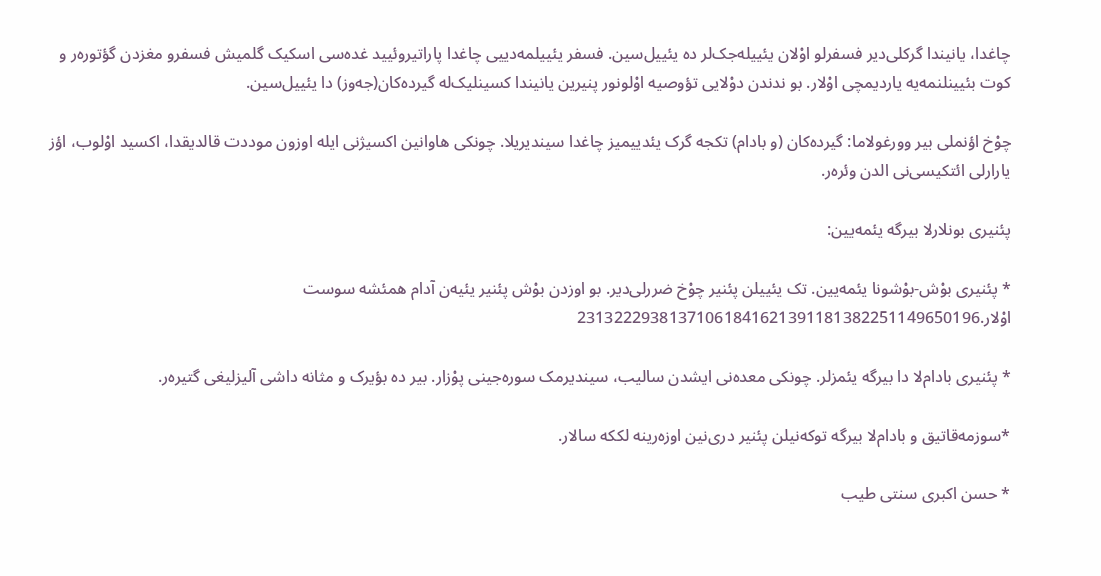چاغدا، یانیندا گرکلی‌دیر فسفرلو اوْلان یئییله‌جک‌لر ده یئییل‌سین. فسفر یئییلمه‌دییی چاغدا پاراتیروئیید غده‌سی اسکیک گلمیش فسفرو مغزدن گؤتوره‌ر و کوت بئیینلنمه‌یه یاردیمچی اوْلار. بو ندندن دوْلایی تؤوصیه اوْلونور پنیرین یانیندا کسینلیک‌له گیرده‌کان(جه‌وز) دا یئییل‌سین.

چوْخ اؤنملی بیر وورغولاما: گیرده‌کان (و بادام) تکجه گرک یئدییمیز چاغدا سیندیریلا. چونکی هاوانین اکسیژنی ایله اوزون موددت قالدیقدا، اکسید اوْلوب، اؤز یارارلی ائتکیسی‌نی الدن وئره‌ر.

پئنیری بونلارلا بیرگه یئمه‌یین:

* پئنیری بوْش-بوْشونا یئمه‌یین. تک یئییلن پئنیر چوْخ ضررلی‌دیر. بو اوزدن بوْش پئنیر یئیه‌ن آدام همئشه سوست اوْلار.23132229381371061841621391181382251149650196

* پئنیری بادام‌لا دا بیرگه یئمزلر. چونکی معده‌نی ایشدن سالیب، سیندیرمک سوره‌جینی پوْزار. بیر ده بؤیرک و مثانه داشی آلیزلیغی گتیره‌ر.

*سوزمه‌قاتیق و بادام‌لا بیرگه توکه‌نیلن پئنیر دری‌نین اوزه‌رینه لککه سالار.

* حسن اکبری‌ سنتی طیب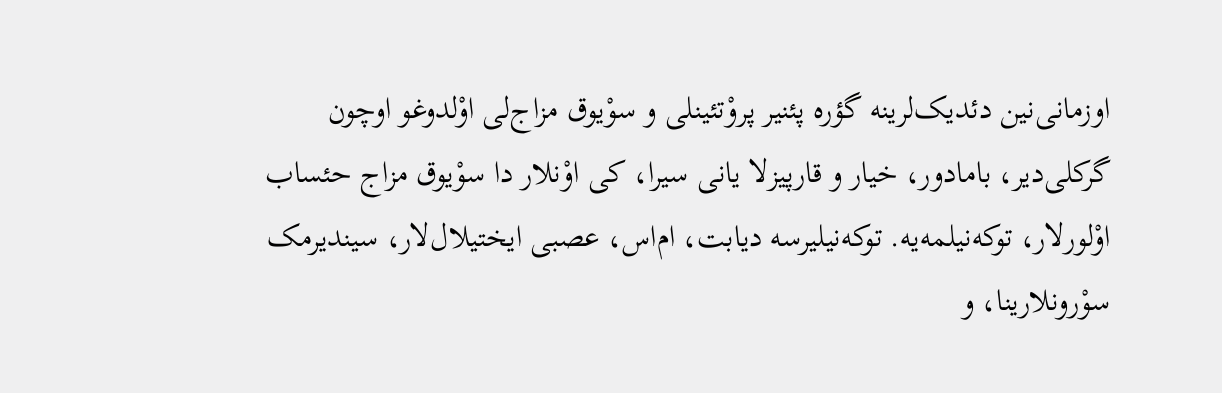اوزمانی‌نین دئدیک‌لرینه گؤره پئنیر پروْتئینلی و سوْیوق مزاج‌لی اوْلدوغو اوچون گرکلی‌دیر، بامادور، خیار و قارپیزلا یانی سیرا، کی اوْنلار دا سوْیوق مزاج حئساب اوْلورلار، توکه‌نیلمه‌یه. توکه‌نیلیرسه دیابت، ام‌اس، عصبی ایختیلال‌لار، سیندیرمک سوْرونلارینا، و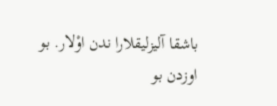باشقا آلیزلیقلارا ندن اوْلار. بو اوزدن بو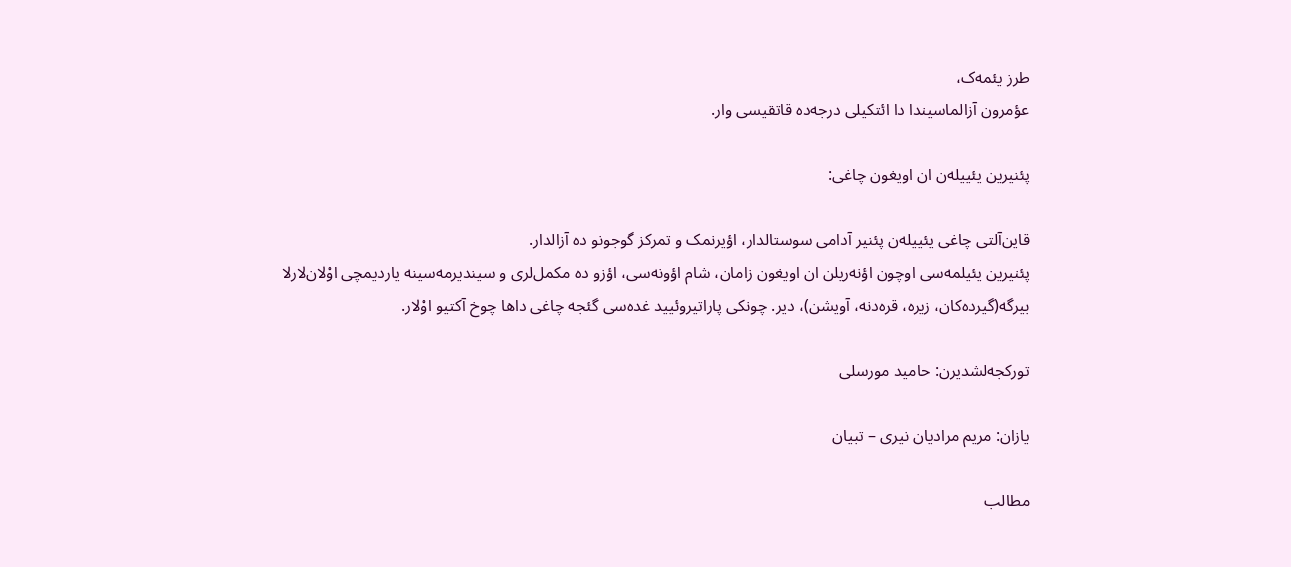طرز یئمه‌ک،
عؤمرون آزالماسیندا دا ائتکیلی درجه‌ده قاتقیسی وار.

پئنیرین یئییله‌ن ان اویغون چاغی:

قاین‌آلتی چاغی یئییله‌ن پئنیر آدامی سوستالدار، اؤیرنمک و تمرکز گوجونو ده آزالدار.
پئنیرین یئیلمه‌سی اوچون اؤنه‌ریلن ان اویغون زامان، شام اؤونه‌سی،‌ اؤزو ده مکمل‌لری و سیندیرمه‌سینه یاردیمچی اوْلان‌لارلا بیرگه(گیرده‌کان، زیره، قره‌دنه، آویشن)، دیر. چونکی پاراتیروئیید غده‌سی گئجه چاغی داها چوخ آکتیو اوْلار.

تورکجه‌لشدیرن: حامید مورسلی

یازان: مریم مرادیان نیری – تبیان

مطالب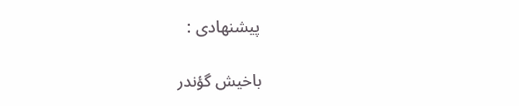پیشنهادی :

باخیش گؤندر